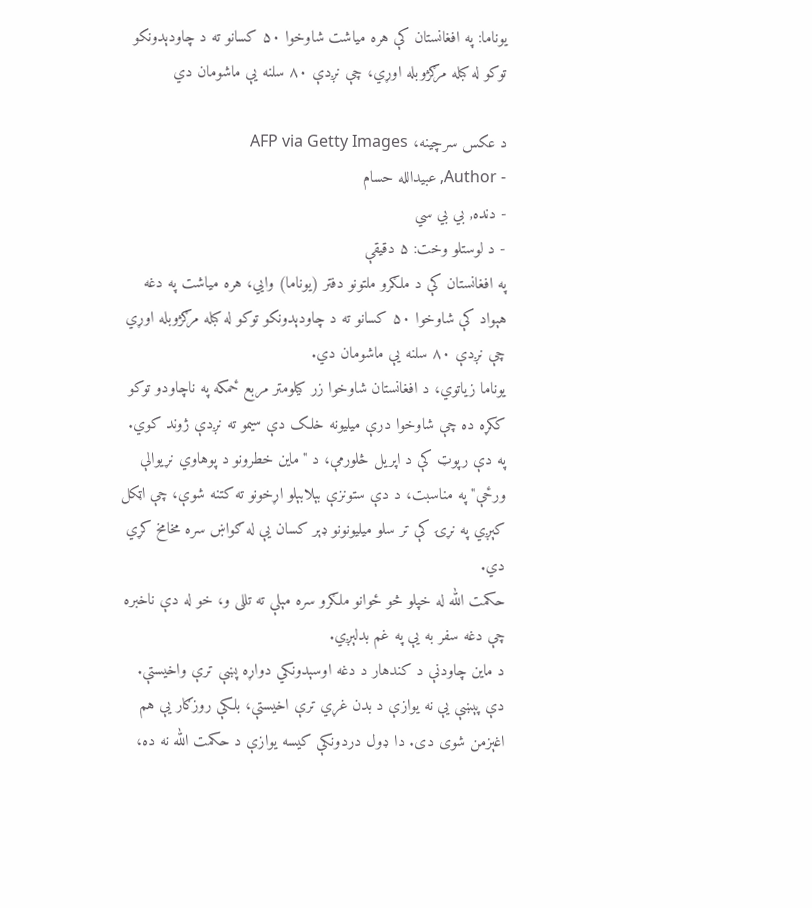یوناما: په افغانستان کې هره میاشت شاوخوا ۵۰ کسانو ته د چاودېدونکو توکو له کبله مرګژوبله اوړي، چې نږدې ۸۰ سلنه یې ماشومان دي

د عکس سرچینه، AFP via Getty Images
- Author, عبیدالله حسام
- دنده, بي بي سي
- د لوستلو وخت: ۵ دقیقې
په افغانستان کې د ملګرو ملتونو دفتر (یوناما) وايي، هره میاشت په دغه هېواد کې شاوخوا ۵۰ کسانو ته د چاودېدونکو توکو له کبله مرګژوبله اوړي چې نږدې ۸۰ سلنه یې ماشومان دي.
یوناما زیاتوي، د افغانستان شاوخوا زر کیلومتر مربع ځمکه په ناچاودو توکو ککړه ده چې شاوخوا درې میلیونه خلک دې سیمو ته نږدې ژوند کوي.
په دې رپوټ کې د اپریل څلورمې، د "ماین خطرونو د پوهاوي نړیوالې ورځې" په مناسبت، د دې ستونزې بېلابېلو اړخونو ته کتنه شوې، چې اټکل کېږي په نړۍ کې تر سلو میلیونونو ډېر کسان یې له ګواښ سره مخامخ کړي دي.
حکمت الله له خپلو څو ځوانو ملګرو سره مېلې ته تللی و، خو له دې ناخبره چې دغه سفر به یې په غم بدلېږي.
د ماین چاودنې د کندهار د دغه اوسېدونکي دواړه پښې ترې واخیستې. دې پېښې یې نه یوازې د بدن غړي ترې اخیستې، بلکې روزګار یې هم اغېزمن شوی دی. دا ډول دردونکې کیسه یوازې د حکمت الله نه ده،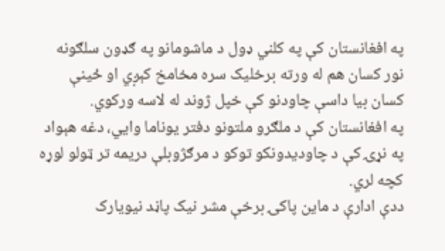په افغانستان کې په کلني ډول د ماشومانو په ګډون سلګونه نور کسان هم له ورته برخلیک سره مخامخ کېږي او ځینې کسان بیا داسې چاودنو کې خپل ژوند له لاسه ورکوي.
په افغانستان کې د ملګرو ملتونو دفتر یوناما وايي، دغه هېواد په نړۍ کې د چاودیدونکو توکو د مرګژوبلې دریمه تر ټولو لوړه کچه لري.
ددې ادارې د ماین پاکۍ برخې مشر نیک پاڼد نیویارک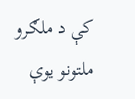کې د ملګرو ملتونو یوې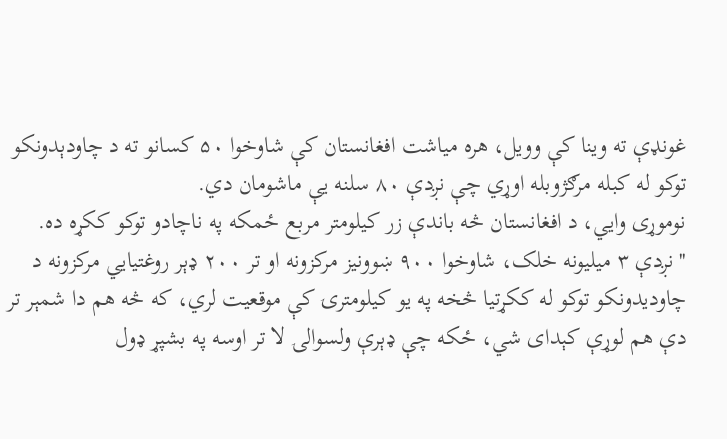غونډې ته وینا کې وویل، هره میاشت افغانستان کې شاوخوا ۵۰ کسانو ته د چاودېدونکو توکو له کبله مرګژوبله اوړي چې نږدې ۸۰ سلنه یې ماشومان دي.
نوموړی وايي، د افغانستان څه باندې زر کیلومتر مربع ځمکه په ناچادو توکو ککړه ده.
''نږدې ۳ میلیونه خلک، شاوخوا ۹۰۰ ښوونیز مرکزونه او تر ۲۰۰ ډېر روغتیايي مرکزونه د چاودیدونکو توکو له ککړتیا څخه په یو کیلومترۍ کې موقعیت لري، که څه هم دا شمېر تر دې هم لوړې کېدای شي، ځکه چې ډېرې ولسوالۍ لا تر اوسه په بشپړ ډول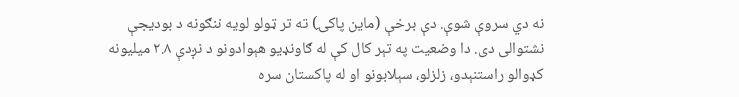نه دي سروې شوې. دې برخې (ماین پاکۍ) ته تر ټولو لویه ننګونه د بودیجې نشتوالی دی. دا وضعیت په تېر کال کې له ګاونډیو هېوادونو د نږدې ۲.۸ میلیونه کډوالو راستنېدو، زلزلو، سېلابونو او له پاکستان سره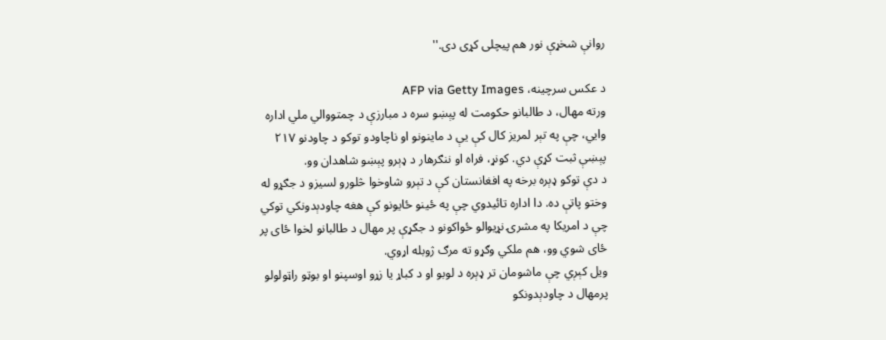روانې شخړې نور هم پیچلی کړی دی.''

د عکس سرچینه، AFP via Getty Images
ورته مهال، د طالبانو حکومت له پېښو سره د مبارزې د چمتووالي ملي اداره وايي، چې په تېر لمریز کال کې یې د ماینونو او ناچاودو توکو د چاودنو ۲۱۷ پېښې ثبت کړې دي. کونړ، فراه او ننګرهار د ډېرو پېښو شاهدان وو.
د دې توکو ډېره برخه په افغانستان کې د تېرو شاوخوا څلورو لسیزو د جګړو له وختو پاتې ده. دا اداره تائیدوي چې په ځینو ځایونو کې هغه چاودېدونکي توکي چې د امریکا په مشرۍ نړیوالو ځواکونو د جګړې پر مهال د طالبانو لخوا ځای پر ځای شوي وو، هم ملکي وګړو ته مرګ ژوبله اړوي.
ویل کېږي چې ماشومان تر ډېره د لوبو او د کباړ یا زړو اوسپنو او بوټو راټولولو پرمهال د چاودېدونکو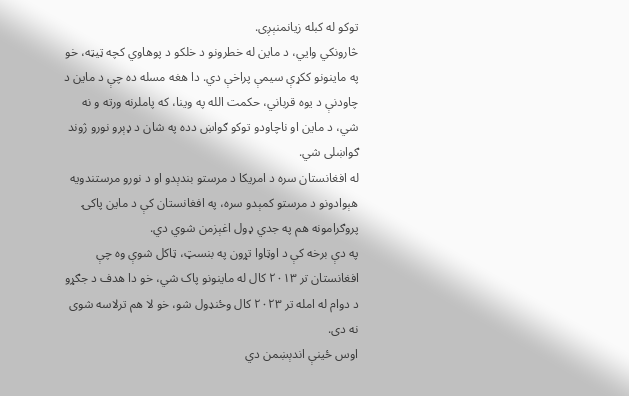توکو له کبله زیانمنېږی.
څارونکي وايي، د ماین له خطرونو د خلکو د پوهاوي کچه ټیټه، خو په ماینونو ککړې سیمې پراخې دي. دا هغه مسله ده چې د ماین د چاودنې د یوه قرباني، حکمت الله په وینا، که پاملرنه ورته و نه شي، د ماین او ناچاودو توکو ګواښ دده په شان د ډېرو نورو ژوند ګواښلی شي.
له افغانستان سره د امریکا د مرستو بندېدو او د نورو مرستندویه هېوادونو د مرستو کمېدو سره، په افغانستان کې د ماین پاکۍ پروګرامونه هم په جدي ډول اغېزمن شوي دي.
په دې برخه کې د اوټاوا تړون په بنسټ، ټاکل شوې وه چې افغانستان تر ۲۰۱۳ کال له ماینونو پاک شي، خو دا هدف د جګړو د دوام له امله تر ۲۰۲۳ کال وځنډول شو، خو لا هم ترلاسه شوی نه دی.
اوس ځینې اندېښمن دي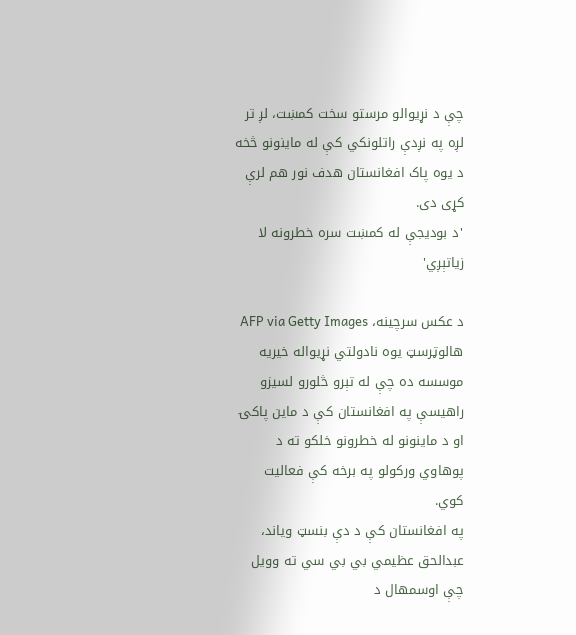چې د نړیوالو مرستو سخت کمښت، لږ تر لږه په نږدې راتلونکي کې له ماینونو څخه د یوه پاک افغانستان هدف نور هم لرې کړی دی.
'د بودیجې له کمښت سره خطرونه لا زیاتېږي'

د عکس سرچینه، AFP via Getty Images
هالوټرسټ یوه نادولتي نړیواله خیریه موسسه ده چې له تېرو څلورو لسیزو راهیسې په افغانستان کې د ماین پاکۍ او د ماینونو له خطرونو خلکو ته د پوهاوي ورکولو په برخه کې فعالیت کوي.
په افغانستان کې د دې بنسټ ویاند، عبدالحق عظیمي بي بي سي ته وویل چې اوسمهال د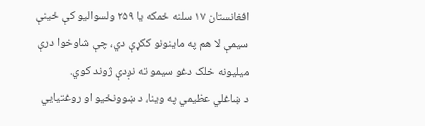افغانستان ۱۷ سلنه ځمکه یا ۲۵۹ ولسوالیو کې ځینې سیمې لا هم په ماینونو ککړې دي، چې شاوخوا درې میلیونه خلک دغو سیمو ته نږدې ژوند کوي.
د ښاغلي عظیمي په وینا، د ښوونځیو او روغتیایي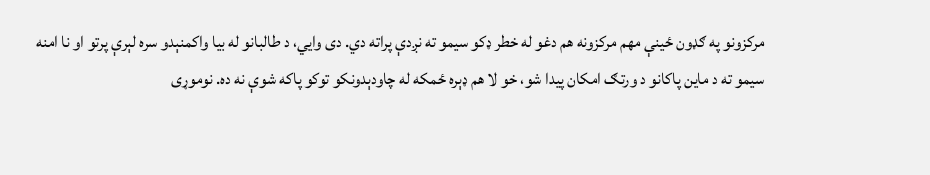مرکزونو په ګډون ځینې مهم مرکزونه هم دغو له خطر ډکو سیمو ته نږدې پراته دي. دی وايي، د طالبانو له بیا واکمنېدو سره لېرې پرتو او نا امنه سیمو ته د ماین پاکانو د ورتګ امکان پیدا شو، خو لا هم ډېره ځمکه له چاودېدونکو توکو پاکه شوې نه ده. نوموړی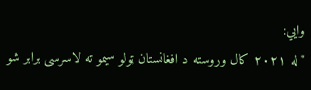وايي:
"له ۲۰۲۱ کال وروسته د افغانستان ټولو سیمو ته لاسرسی برابر شو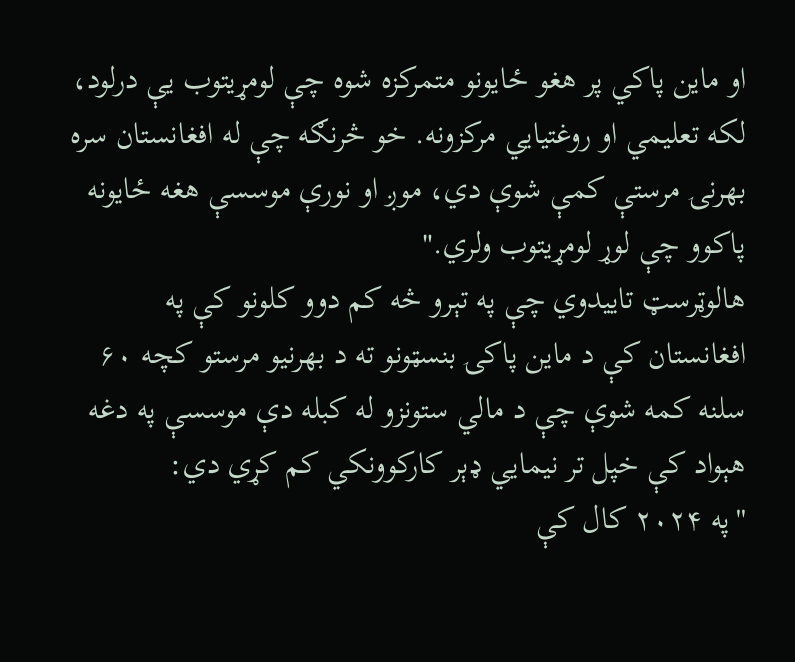او ماین پاکي پر هغو ځایونو متمرکزه شوه چې لومړیتوب یې درلود، لکه تعلیمي او روغتیايي مرکزونه. خو څرنګه چې له افغانستان سره بهرنۍ مرستې کمې شوې دي، موږ او نورې موسسې هغه ځایونه پاکوو چې لوړ لومړیتوب ولري."
هالوټرسټ تاییدوي چې په تېرو څه کم دوو کلونو کې په افغانستان کې د ماین پاکۍ بنسټونو ته د بهرنیو مرستو کچه ۶۰ سلنه کمه شوې چې د مالي ستونزو له کبله دې موسسې په دغه هېواد کې خپل تر نیمايي ډېر کارکوونکي کم کړي دي:
''په ۲۰۲۴ کال کې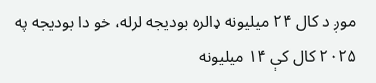موږ د کال ۲۴ میلیونه ډالره بودیجه لرله، خو دا بودیجه په ۲۰۲۵ کال کې ۱۴ میلیونه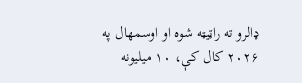ډالرو ته راټیټه شوه او اوسمهال په ۲۰۲۶ کال کې، ۱۰ میلیونه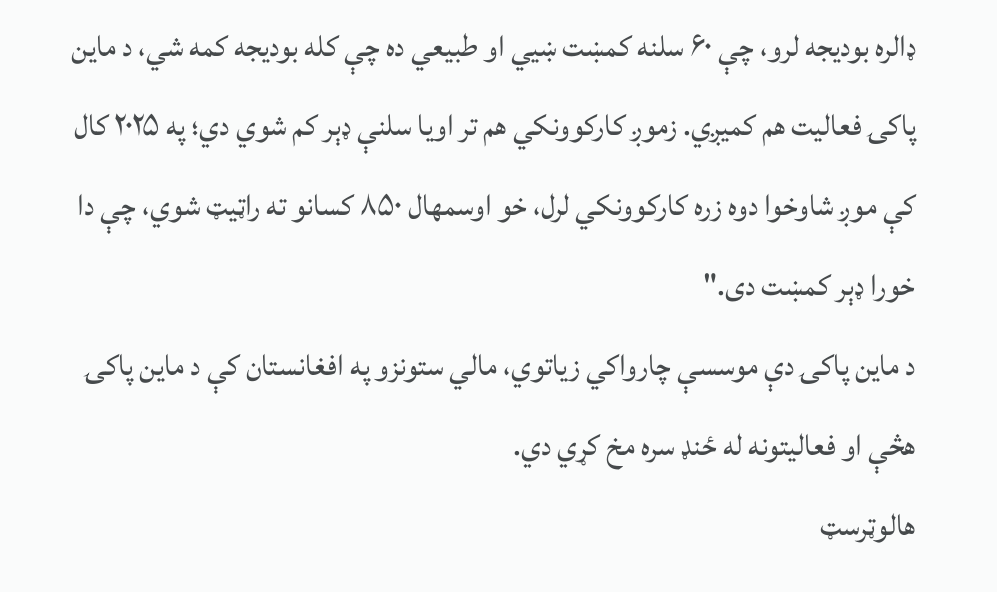ډالره بودیجه لرو، چې ۶۰ سلنه کمښت ښيي او طبیعي ده چې کله بودیجه کمه شي، د ماین پاکۍ فعالیت هم کمیږي. زموږ کارکوونکي هم تر اویا سلنې ډېر کم شوي دي؛ په ۲۰۲۵ کال کې موږ شاوخوا دوه زره کارکوونکي لرل، خو اوسمهال ۸۵۰ کسانو ته راټیټ شوي، چې دا خورا ډېر کمښت دی."
د ماین پاکۍ دې موسسې چارواکي زیاتوي، مالي ستونزو په افغانستان کې د ماین پاکۍ هڅې او فعالیتونه له ځنډ سره مخ کړي دي.
هالوټرسټ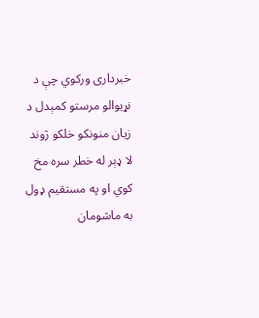خبرداری ورکوي چې د نړیوالو مرستو کمېدل د زیان منونکو خلکو ژوند لا ډېر له خطر سره مخ کوي او په مستقیم ډول به ماشومان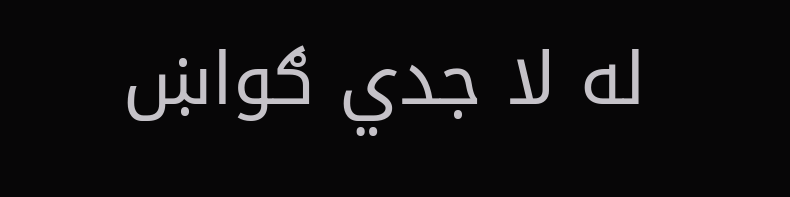له لا جدي ګواښ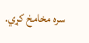سره مخامخ کړي.